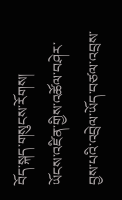བོད་སྐད་གསུངས་རོགས།
ཡོངས་འཛིན་གྱིས་འཚོལ་བཤེར་བྱས་པའི་འབྲེལ་ཡོད་བཙལ་འབྲས་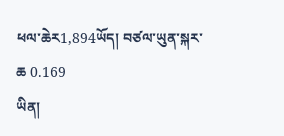ཕལ་ཆེར1,894ཡོད། བཙལ་ཡུན་སྐར་ཆ 0.169
ཡིན།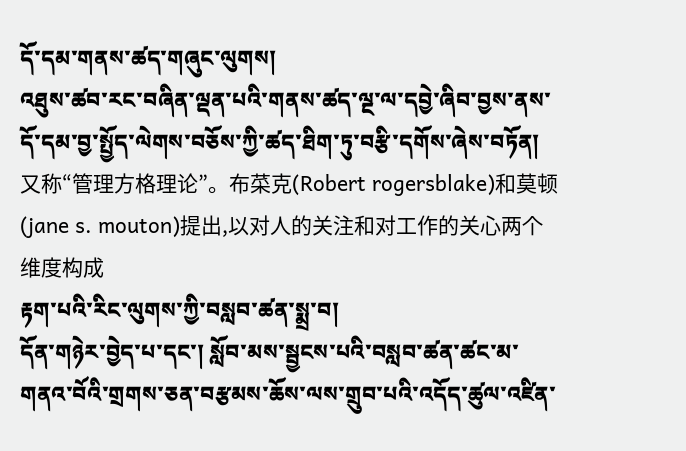དོ་དམ་གནས་ཚད་གཞུང་ལུགས།
འཐུས་ཚབ་རང་བཞིན་ལྡན་པའི་གནས་ཚད་ལྔ་ལ་དབྱེ་ཞིབ་བྱས་ནས་དོ་དམ་བྱ་སྤྱོད་ལེགས་བཅོས་ཀྱི་ཚད་ཐིག་ཏུ་བརྩི་དགོས་ཞེས་བཏོན། 又称“管理方格理论”。布菜克(Robert rogersblake)和莫顿(jane s. mouton)提出,以对人的关注和对工作的关心两个维度构成
རྟག་པའི་རིང་ལུགས་ཀྱི་བསླབ་ཚན་སྨྲ་བ།
དོན་གཉེར་བྱེད་པ་དང་། སློབ་མས་སྦྱངས་པའི་བསླབ་ཚན་ཚང་མ་གནའ་བོའི་གྲགས་ཅན་བརྩམས་ཆོས་ལས་གྲུབ་པའི་འདོད་ཚུལ་འཛིན་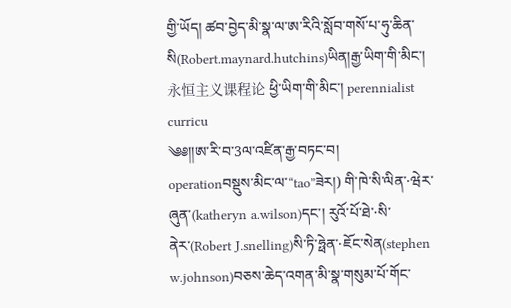གྱི་ཡོད། ཚབ་བྱེད་མི་སྣ་ལ་ཨ་རིའི་སློབ་གསོ་པ་ཧུ་ཆིན་སི(Robert.maynard.hutchins)ཡིན།རྒྱ་ཡིག་གི་མིང་། 永恒主义课程论 ཕྱི་ཡིག་གི་མིང་། perennialist curricu
༄༅།།ཨ་རི་བ་3ལ་འཛིན་རྒྱ་བཏང་བ།
operationབསྡུས་མིང་ལ་“tao”ཟེར།) གི་ཁེ་སི་ལིན་·ཝེར་ཞུན་(katheryn a.wilson)དང་། རུའོ་པོ་ཐེ་·སི་ནེར་(Robert J.snelling)སི་ཏི་ཧྥེན་·ཇོང་སེན(stephen w.johnson)བཅས་ཆེད་འགན་མི་སྣ་གསུམ་པོ་གོང་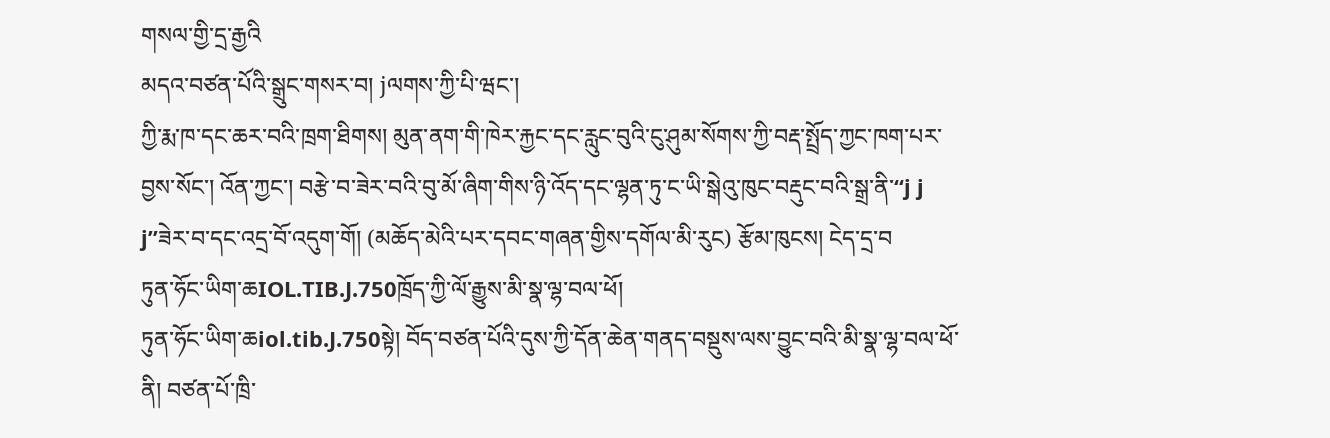གསལ་གྱི་དྲ་རྒྱའི
མདའ་བཙན་པོའི་སྒྲུང་གསར་བ། jལགས་ཀྱི་པི་ཝང་།
ཀྱི་རྨ་ཁ་དང་ཆར་བའི་ཁྲག་ཐིགས། མུན་ནག་གི་ཁེར་རྐྱང་དང་རླུང་བུའི་ངུ་ཤུམ་སོགས་ཀྱི་བརྡ་སྤྲོད་ཀྱང་ཁག་པར་བྱས་སོང་། འོན་ཀྱང་། བརྩེ་བ་ཟེར་བའི་བུ་མོ་ཞིག་གིས་ཉི་འོད་དང་ལྷན་ཏུ་ང་ཡི་སྒེའུ་ཁུང་བརྡུང་བའི་སྒྲ་ནི་“j j j”ཟེར་བ་དང་འདྲ་བོ་འདུག་གོ། (མཆོད་མེའི་པར་དབང་གཞན་གྱིས་དགོལ་མི་རུང) རྩོམ་ཁུངས། ངེད་དྲ་བ
ཏུན་ཧོང་ཡིག་ཆIOL.TIB.J.750ཁྲོད་ཀྱི་ལོ་རྒྱུས་མི་སྣ་ལྷ་བལ་ཕོ།
ཏུན་ཧོང་ཡིག་ཆiol.tib.J.750སྟེ། བོད་བཙན་པོའི་དུས་ཀྱི་དོན་ཆེན་གནད་བསྡུས་ལས་བྱུང་བའི་མི་སྣ་ལྷ་བལ་ཕོ་ནི། བཙན་པོ་ཁྲི་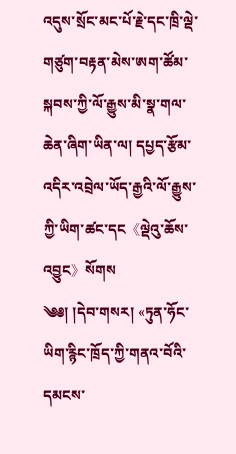འདུས་སྲོང་མང་པོ་རྗེ་དང་ཁྲི་ལྡེ་གཙུག་བརྟན་མེས་ཨག་ཚོམ་སྐབས་ཀྱི་ལོ་རྒྱུས་མི་སྣ་གལ་ཆེན་ཞིག་ཡིན་ལ། དཔྱད་རྩོམ་འདིར་འབྲེལ་ཡོད་རྒྱའི་ལོ་རྒྱུས་ཀྱི་ཡིག་ཚང་དང《ལྡེའུ་ཆོས་འབྱུང》སོགས
༄༅། །དེབ་གསར། «ཏུན་ཧོང་ཡིག་རྙིང་ཁྲོད་ཀྱི་གནའ་བོའི་དམངས་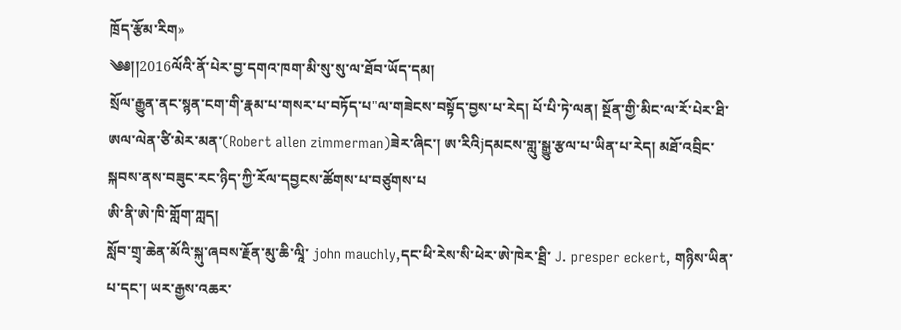ཁྲོད་རྩོམ་རིག»
༄༅།།2016ལོའི་ནོ་པེར་བྱ་དགའ་ཁག་མི་སུ་སུ་ལ་ཐོབ་ཡོད་དམ།
སྲོལ་རྒྱུན་ནང་སྙན་ངག་གི་རྣམ་པ་གསར་པ་བཏོད་པ"ལ་གཟེངས་བསྟོད་བྱས་པ་རེད། པོ་པི་ཏེ་ལན། སྔོན་གྱི་མིང་ལ་རོ་པེར་ཐི་ཨལ་ལེན་ཙི་མེར་མན་(Robert allen zimmerman)ཟེར་ཞིང་། ཨ་རིའིjདམངས་གླུ་སྒྱུ་རྩལ་པ་ཡིན་པ་རེད། མཐོ་འབྲིང་སྐབས་ནས་བཟུང་རང་ཉིད་ཀྱི་རོལ་དབྱངས་ཚོགས་པ་བཙུགས་པ
ཨི་ནི་ཨེ་ཁི་གློག་ཀླད།
སློབ་གྲྭ་ཆེན་མོའི་སྐུ་ཞབས་རྗོན་མུ་ཆི་ལཱི་ john mauchly,དང་ཕི་རེས་སི་ཕེར་ཨེ་ཁེར་ཐྲི་ J. presper eckert, གཉིས་ཡིན་པ་དང་། ཡར་རྒྱས་འཆར་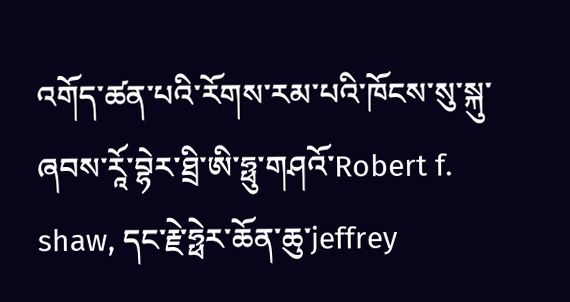འགོད་ཚན་པའི་རོགས་རམ་པའི་ཁོངས་སུ་སྐུ་ཞབས་རཱོ་བྷེར་ཐྲི་ཨི་ཧྥུ་གཤའོ་Robert f. shaw, དང་རྗེ་ཧྥེར་ཆོན་ཆུ་jeffrey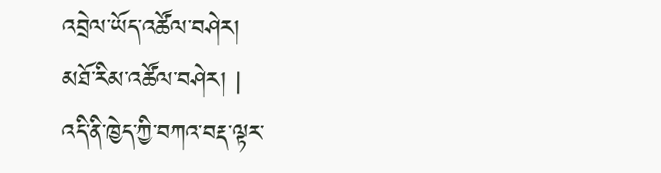འབྲེལ་ཡོད་འཚོལ་བཤེར།
མཐོ་རིམ་འཚོལ་བཤེར། |
འདི་ནི་ཁྱེད་ཀྱི་བཀའ་བརྡ་ལྟར་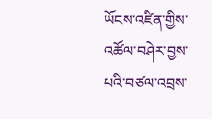ཡོངས་འཛིན་གྱིས་འཚོལ་བཤེར་བྱས་པའི་བཙལ་འབྲས་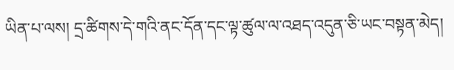ཡིན་པ་ལས། དྲ་ཚིགས་དེ་གའི་ནང་དོན་དང་ལྟ་ཚུལ་ལ་འཐད་འདུན་ཅི་ཡང་བསྟན་མེད།